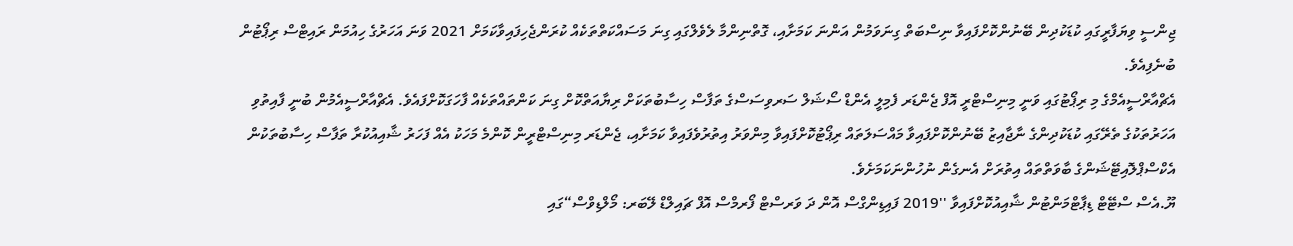ޖިންސީ ވިޔަފާރީގައި ކުޑަކުދިން ބޭނުންކޮށްފައިވާ ނިސްބަތް ގިނަވަމުން އަންނަ ކަމަށާއި، ގޮތްނިންމާ ލެވެލްގައި ގިނަ މަސައްކަތްތަކެއް ކުރަންޖެހިފައިވާކަމަށް 2021 ވަނަ އަހަރުގެ ހިއުމަން ރައިޓްސް ރިޕޯޓުން ބުނެފިއެވެ.
އެޗްއާރްސީއެމްގެ މި ރިޕޯޓުގައި ވަނީ މިނިސްޓްރީ އޮފް ޖެންޑަރ ފެމިލީ އެންޑް ސޯޝަލް ސަރވިސަސްގެ ތަފާސް ހިސާބުތަކަށް ރިޔާއަތްކޮށް ގިނަ ކަންތައްތަކެއް ފާހަގަކޮށްފައެވެ. އެޗްއާރްސީއެމުން ބުނީ ފާއިތުވި އަހަރުތަކުގެ ތެރޭގައި ކުޑަކުދިންގެ ނާޖާއިޒު ބޭނުންކޮށްފައިވާ މައްސަލަތައް ރިޕޯޓުކޮށްފައިވާ މިންވަރު އިތުރުވެފައިވާ ކަމަށާއި، ޖެންޑަރ މިނިސްޓްރީން ކޮންމެ މަހަކު އެއް ފަހަރު ޝާއިއުކުރާ ތަފާސް ހިސާބުތަކުން އެކްސްޕްލޮއިޓޭޝަންގެ ބާވަތްތައް އިތުރަށް އެނގެން ނުހުންނަކަމަށެވެ.
ޔޫ.އެސް ސްޓޭޓް ޑިޕާޓްމަންޓުން ޝާއިއުކޮށްފައިވާ ''2019 ފައިޑިންގްސް އޮން ދަ ވަރސްޓް ފޯރމްސް އޮފް ޗައިލްޑް ލޭބަރ: މޯލްޑިވްސް“ގައި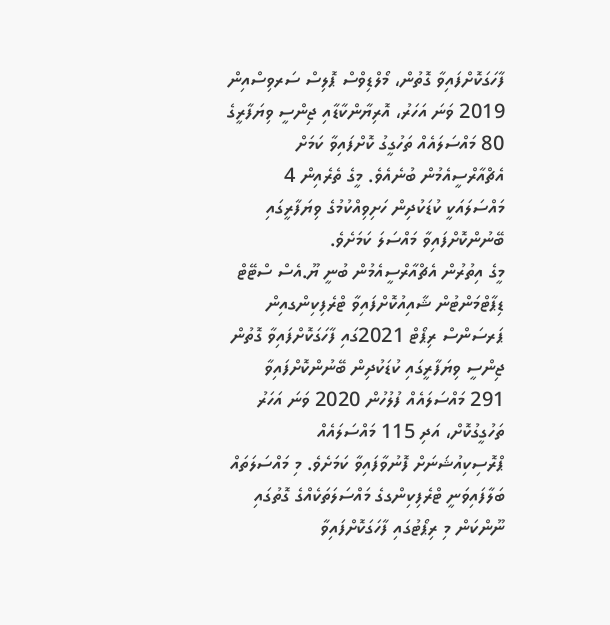ފާހަގަކޮށްފައިވާ ގޮތުން، މޯލްޑިވްސް ޕޮލިސް ސަރވިސްއިން 2019 ވަނަ އަހަރު، އޮރިޔާންކާޑާއި ޖިންސީ ވިޔަފާރީގެ 80 މައްސަލައެއް ތަހުގީގު ކޮށްފައިވާ ކަމަށް އެޗްއާރްސީއެމުން ބުނެއެވެ. މީގެ ތެރެއިން 4 މައްސަލައަކީ ކުޑަކުދިން ހަށިވިއްކުމުގެ ވިޔަފާރީގައި ބޭނުންކޮށްފައިވާ މައްސަލަ ކަމަށެވެ.
މީގެ އިތުރުން އެޗްއާރްސީއެމުން ބުނީ ޔޫ.އެސް ސްޓޭޓް ޑިޕާޓްމަންޓުން ޝާއިއުކޮށްފައިވާ ޓްރެފިކިންގއިން ޕަރސަންސް ރިޕޯޓް 2021ގައި ފާހަގަކޮށްފައިވާ ގޮތުން ޖިންސީ ވިޔަފާރީގައި ކުޑަކުދިން ބޭނުންކޮށްފައިވާ 291 މައްސަލައެއް ފުލުހުން 2020 ވަނަ އަހަރު ތަހުގީގުކޮށް، އަދި 115 މައްސަލައެއް ޕްރޮސިކިއުޝަނަށް ފޮނުވާފައިވާ ކަމަށެވެ. މި މައްސަލަތައް ބަލާފައިވަނީ ޓްރެފިކިންގގެ މައްސަލަތަކެއްގެ ގޮތުގައި ނޫންކަން މި ރިޕޯޓުގައި ފާހަގަކޮށްފައިވާ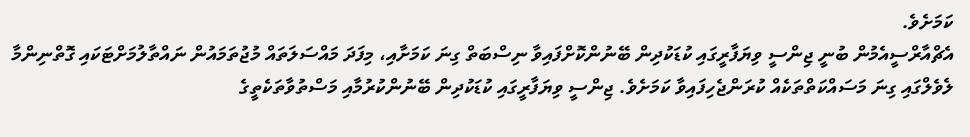ކަމަށެވެ.
އެޗްއާރްސީއެމުން ބުނީ ޖިންސީ ވިޔަފާރީގައި ކުޑަކުދިން ބޭނުންކޮށްފައިވާ ނިސްބަތް ގިނަ ކަމަށާއި، މިފަދަ މައްސަލަތައް މުޖުތަމައުން ނައްތާލުމަށްޓަކައި ގޮތްނިންމާ ލެވެލްގައި ގިނަ މަސައްކަތްތަކެއް ކުރަންޖެހިފައިވާ ކަމަށެވެ. ޖިންސީ ވިޔަފާރީގައި ކުޑަކުދިން ބޭނުންކުރުމާއި މަސްތުވާތަކެތީގެ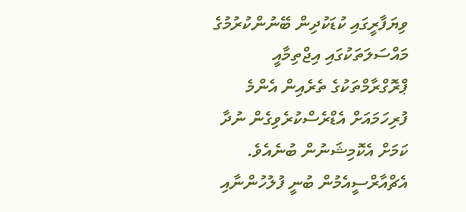ވިޔަފާރީގައި ކުޑަކުދިން ބޭނުންކުރުމުގެ މައްސަލަތަކުގައި އިޖްތިމާއީ ޕްރޮގްރާމްތަކުގެ ތެރެއިން އެންމެ ފުރިހަމައަށް އެޑްރެސްކުރެވިގެން ނުދާ ކަމަށް އެކޮމިޝަނުން ބުނެއެވެ.
އެޗްއާރްސީއެމުން ބުނީ ފުލުހުންނާއި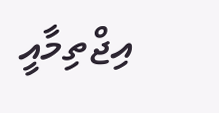އިޖްތިމާއީ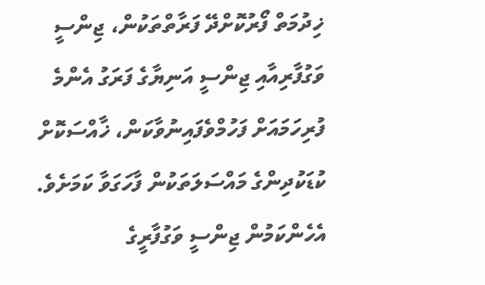ޚިދުމަތް ފޯރުކޮށްދޭ ފަރާތްތަކުން، ޖިންސީ ވަގުފާރިއާއި ޖިންސީ އަނިޔާގެ ފަރަގު އެންމެ ފުރިހަމައަށް ފަހުމްވެފައިނުވާކަން، ޚާއްސަކޮށް ކުޑަކުދިންގެ މައްސަލަތަކުން ފާހަގަވާ ކަމަށެވެ. އެހެންކަމުން ޖިންސީ ވަގުފާރީގެ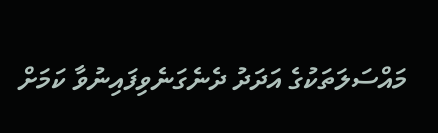މައްސަލަތަކުގެ އަދަދު ދެނެގަނެވިފައިނުވާ ކަމަށް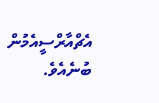އެޗްއާރްސީއެމުން ބުނެއެވެ.